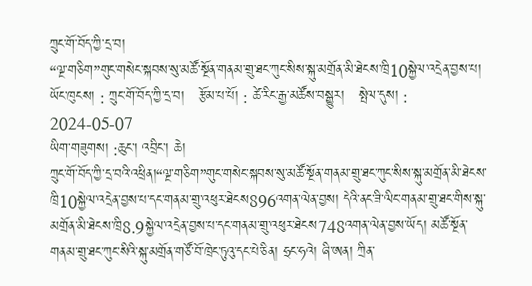ཀྲུང་གོ་བོད་ཀྱི་དྲ་བ།
“ལྔ་གཅིག”གུང་གསེང་སྐབས་སུ་མཚོ་སྔོན་གནམ་གྲུ་ཐང་ཀུང་སིས་སྐུ་མགྲོན་མི་ཐེངས་ཁྲི10སྐྱེལ་འདྲེན་བྱས་པ།
ཡོང་ཁུངས། : ཀྲུང་གོ་བོད་ཀྱི་དྲ་བ།   རྩོམ་པ་པོ། : ཚེ་རིང་རྒྱ་མཚོས་བསྒྱུར།   སྤེལ་དུས། : 2024-05-07
ཡིག་གཟུགས། :ཆུང་། འབྲིང་། ཆེ།
ཀྲུང་གོ་བོད་ཀྱི་དྲ་བའི་འཕྲིན།“ལྔ་གཅིག”གུང་གསེང་སྐབས་སུ་མཚོ་སྔོན་གནམ་གྲུ་ཐང་ཀུང་སིས་སྐུ་མགྲོན་མི་ཐེངས་ཁྲི10སྐྱེལ་འདྲེན་བྱས་པ་དང་གནམ་གྲུ་འཕུར་ཐེངས896འགན་ལེན་བྱས། དེའི་ནང་ཟི་ལིང་གནམ་གྲུ་ཐང་གིས་སྐུ་མགྲོན་མི་ཐེངས་ཁྲི8.9སྐྱེལ་འདྲེན་བྱས་པ་དང་གནམ་གྲུ་འཕུར་ཐེངས748འགན་ལེན་བྱས་ཡོད། མཚོ་སྔོན་གནམ་གྲུ་ཐང་ཀུང་སིའི་སྐུ་མགྲོན་གཙོ་བོ་ཁྲེང་ཏུའུ་དང་པེ་ཅིན། ཧྲང་ཧའེ། ཞི་ཨན། ཀྲིན་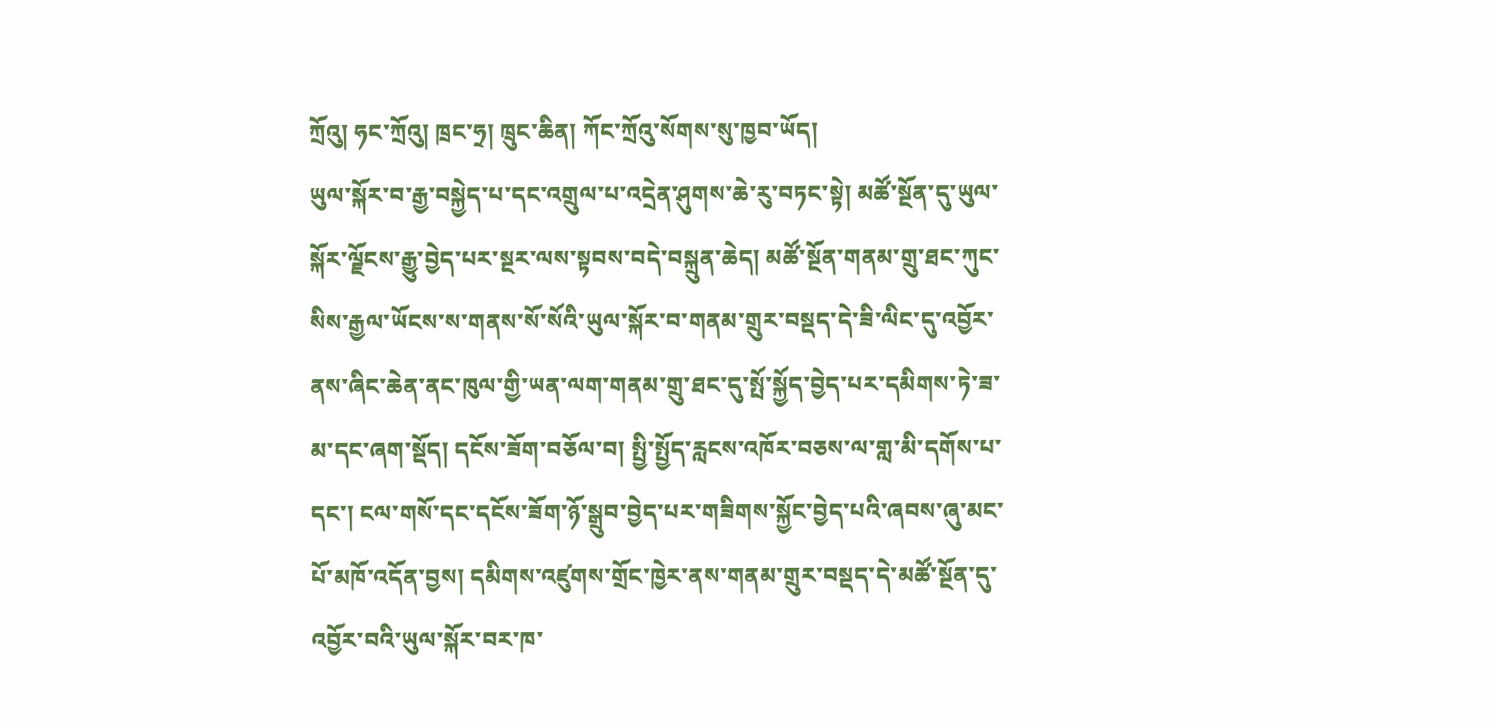ཀྲོའུ། ཧང་ཀྲོའུ། ཁྲང་ཧྲ། ཁྲུང་ཆིན། ཀོང་ཀྲོའུ་སོགས་སུ་ཁྱབ་ཡོད།
ཡུལ་སྐོར་བ་རྒྱ་བསྐྱེད་པ་དང་འགྲུལ་པ་འདྲེན་ཤུགས་ཆེ་རུ་བཏང་སྟེ། མཚོ་སྔོན་དུ་ཡུལ་སྐོར་ལྗོངས་རྒྱུ་བྱེད་པར་སྔར་ལས་སྟབས་བདེ་བསྐྲུན་ཆེད། མཚོ་སྔོན་གནམ་གྲུ་ཐང་ཀུང་སིས་རྒྱལ་ཡོངས་ས་གནས་སོ་སོའི་ཡུལ་སྐོར་བ་གནམ་གྲུར་བསྡད་དེ་ཟི་ལིང་དུ་འབྱོར་ནས་ཞིང་ཆེན་ནང་ཁུལ་གྱི་ཡན་ལག་གནམ་གྲུ་ཐང་དུ་སྤོ་སྐྱོད་བྱེད་པར་དམིགས་ཏེ་ཟ་མ་དང་ཞག་སྡོད། དངོས་ཟོག་བཅོལ་བ། སྤྱི་སྤྱོད་རླངས་འཁོར་བཅས་ལ་གླ་མི་དགོས་པ་དང་། ངལ་གསོ་དང་དངོས་ཟོག་ཉོ་སྒྲུབ་བྱེད་པར་གཟིགས་སྐྱོང་བྱེད་པའི་ཞབས་ཞུ་མང་པོ་མཁོ་འདོན་བྱས། དམིགས་འཛུགས་གྲོང་ཁྱེར་ནས་གནམ་གྲུར་བསྡད་དེ་མཚོ་སྔོན་དུ་འབྱོར་བའི་ཡུལ་སྐོར་བར་ཁ་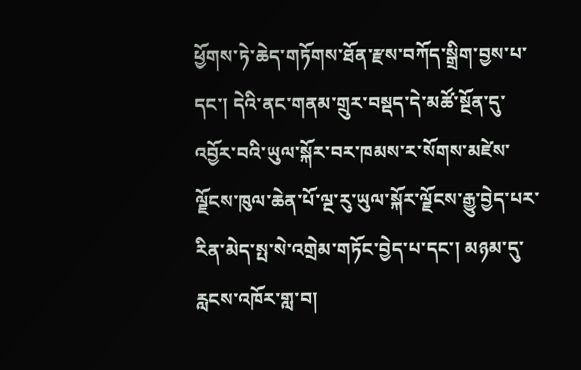ཕྱོགས་ཏེ་ཆེད་གཏོགས་ཐོན་རྫས་བཀོད་སྒྲིག་བྱས་པ་དང་། དེའི་ནང་གནམ་གྲུར་བསྡད་དེ་མཚོ་སྔོན་དུ་འབྱོར་བའི་ཡུལ་སྐོར་བར་ཁམས་ར་སོགས་མཛེས་ལྗོངས་ཁུལ་ཆེན་པོ་ལྔ་རུ་ཡུལ་སྐོར་ལྗོངས་རྒྱུ་བྱེད་པར་རིན་མེད་སྤ་སེ་འགྲེམ་གཏོང་བྱེད་པ་དང་། མཉམ་དུ་རླངས་འཁོར་གླ་བ།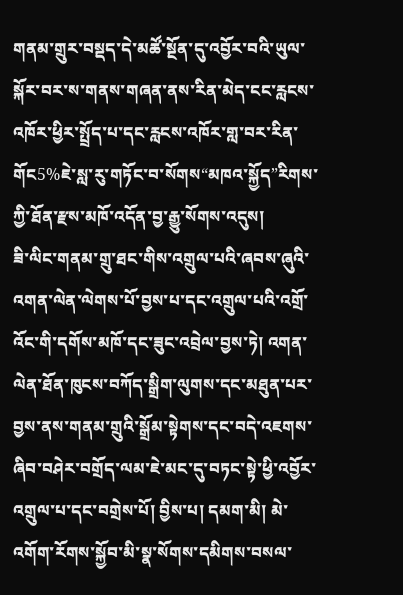གནམ་གྲུར་བསྡད་དེ་མཚོ་སྔོན་དུ་འབྱོར་བའི་ཡུལ་སྐོར་བར་ས་གནས་གཞན་ནས་རིན་མེད་ངང་རླངས་འཁོར་ཕྱིར་སྤྲོད་པ་དང་རླངས་འཁོར་གླ་བར་རིན་གོང5%ཇེ་སླ་རུ་གཏོང་བ་སོགས“མཁའ་སྐྱོད”རིགས་ཀྱི་ཐོན་རྫས་མཁོ་འདོན་བྱ་རྒྱུ་སོགས་འདུས།
ཟི་ལིང་གནམ་གྲུ་ཐང་གིས་འགྲུལ་པའི་ཞབས་ཞུའི་འགན་ལེན་ལེགས་པོ་བྱས་པ་དང་འགྲུལ་པའི་འགྲོ་འོང་གི་དགོས་མཁོ་དང་ཟུང་འབྲེལ་བྱས་ཏེ། འགན་ལེན་ཐོན་ཁུངས་བཀོད་སྒྲིག་ལུགས་དང་མཐུན་པར་བྱས་ནས་གནམ་གྲུའི་སྒྲོམ་སྟེགས་དང་བདེ་འཇགས་ཞིབ་བཤེར་བགྲོད་ལམ་ཇེ་མང་དུ་བཏང་སྟེ་ཕྱི་འབྱོར་འགྲུལ་པ་དང་བགྲེས་པོ། བྱིས་པ། དམག་མི། མེ་འགོག་རོགས་སྐྱོབ་མི་སྣ་སོགས་དམིགས་བསལ་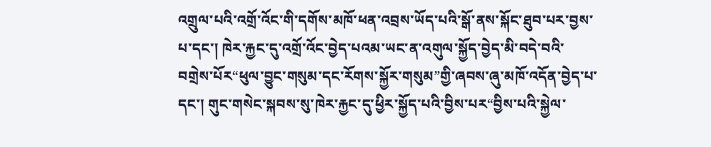འགྲུལ་པའི་འགྲོ་འོང་གི་དགོས་མཁོ་ཕན་འབྲས་ཡོད་པའི་སྒོ་ནས་སྐོང་ཐུབ་པར་བྱས་པ་དང་། ཁེར་རྐྱང་དུ་འགྲོ་འོང་བྱེད་པའམ་ཡང་ན་འགུལ་སྐྱོད་བྱེད་མི་བདེ་བའི་བགྲེས་པོར“ཕུལ་བྱུང་གསུམ་དང་རོགས་སྐྱོར་གསུམ”གྱི་ཞབས་ཞུ་མཁོ་འདོན་བྱེད་པ་དང་། གུང་གསེང་སྐབས་སུ་ཁེར་རྐྱང་དུ་ཕྱིར་སྐྱོད་པའི་བྱིས་པར“བྱིས་པའི་སྐྱེལ་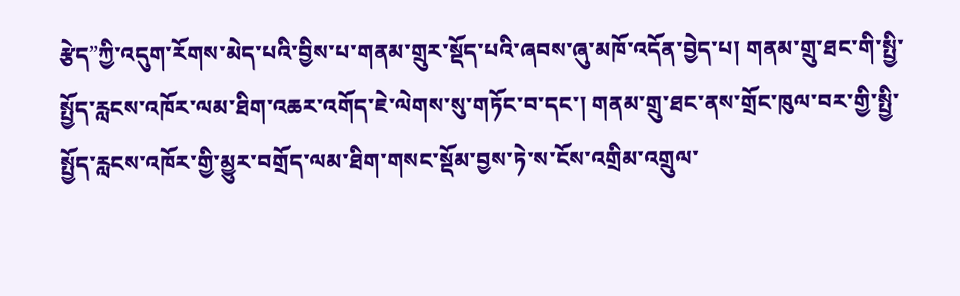རྩེད”ཀྱི་འདུག་རོགས་མེད་པའི་བྱིས་པ་གནམ་གྲུར་སྡོད་པའི་ཞབས་ཞུ་མཁོ་འདོན་བྱེད་པ། གནམ་གྲུ་ཐང་གི་སྤྱི་སྤྱོད་རླངས་འཁོར་ལམ་ཐིག་འཆར་འགོད་ཇེ་ལེགས་སུ་གཏོང་བ་དང་། གནམ་གྲུ་ཐང་ནས་གྲོང་ཁུལ་བར་གྱི་སྤྱི་སྤྱོད་རླངས་འཁོར་གྱི་མྱུར་བགྲོད་ལམ་ཐིག་གསང་སྡོམ་བྱས་ཏེ་ས་ངོས་འགྲིམ་འགྲུལ་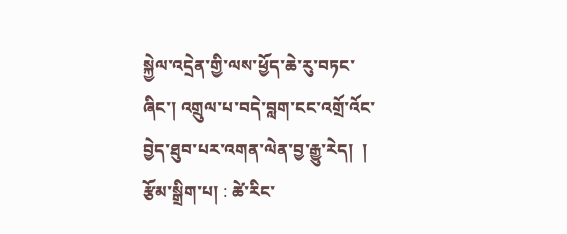སྐྱེལ་འདྲེན་གྱི་ལས་ཕྱོད་ཆེ་རུ་བཏང་ཞིང་། འགྲུལ་པ་བདེ་བླག་ངང་འགྲོ་འོང་བྱེད་ཐུབ་པར་འགན་ལེན་བྱ་རྒྱུ་རེད།  །
རྩོམ་སྒྲིག་པ། : ཚེ་རིང་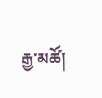རྒྱ་མཚོ།